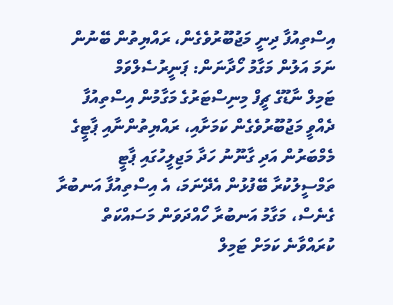އިސްތިއުފާ ދިނީ މަޖުބޫރުވެގެން، ރައްޔިތުން ބޭނުން ނަމަ އަލުން މަގާމު ހޯދާނަން: ޕަނީރުސެލްވަމް
ޓަމިލް ނާޑޫގެ ޗީފް މިނިސްޓަރުގެ މަގާމުން އިސްތިއުފާ ދެއްވީ މަޖުބޫރުވެގެން ކަމަށާއި، ރައްޔިތުންނާއި ޕާޓީގެ މެމްބަރުން އަދި ގާނޫނު ހަދާ މަޖިލީހުގައި ޕާޓީ ތަމްސީލުކުރާ ބޭފުޅުން އެދޭނަމަ، އެ އިސްތިއުފާ އަނބުރާ ގެނެސް، މަގާމު އަނބުރާ ހޯއްދަވަން މަސައްކަތް ކުރައްވާނެ ކަމަށް ޓަމިލް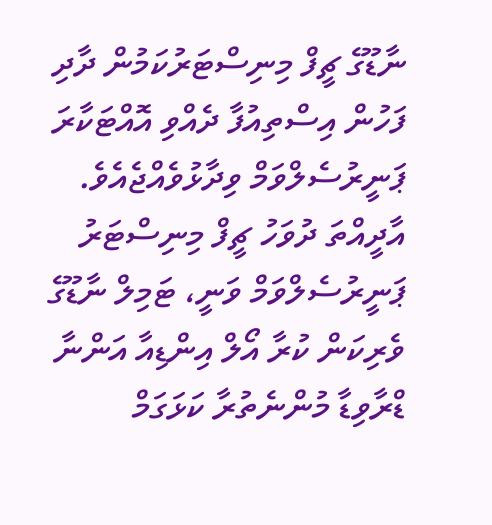ނާޑޫގެ ޗީފް މިނިސްޓަރުކަމުން ދާދި ފަހުން އިސްތިއުފާ ދެއްވި އޮއްޓަކާރަ ޕަނީރުސެލްވަމް ވިދާޅުވެއްޖެއެވެ. އާދީއްތަ ދުވަހު ޗީފް މިނިސްޓަރު ޕަނީރުސެލްވަމް ވަނީ، ޓަމިލް ނާޑޫގެ ވެރިކަން ކުރާ އޯލް އިންޑިއާ އަންނާ ޑްރާވިޑާ މުންނެތުރާ ކަޅަގަމް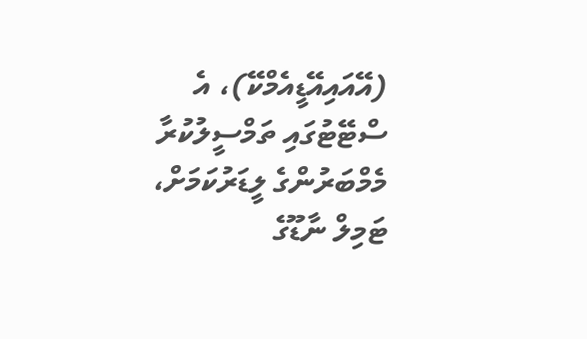(އޭއައިއޭޑީއެމްކޭ)، އެ ސްޓޭޓުގައި ތަމްސީލުކުރާ މެމްބަރުންގެ ލީޑަރުކަމަށް، ޓަމިލް ނާޑޫގެ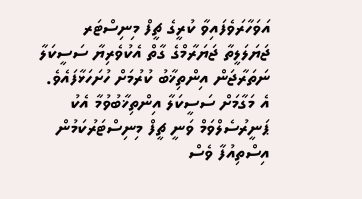އަވަހާރަވެފައިވާ ކުރީގެ ޗީފް މިނިސްޓަރ ޖަޔަލަލީތާ ޖަޔަރާމްގެ ގާތް އެކުވެރިޔާ ސަސީކަލާ ނަތަރާޖަން އިންތިޚާބު ކުރުމަށް ހުށަހަޅާފައެވެ. އެ މަގާމަށް ސަސީކަލާ އިންތިޚާބުވުމާ އެކު ޕަނީރުސެލްވަމް ވަނީ ޗީފް މިނިސްޓަރުކަމުން އިސްތިއުފާ ވެސް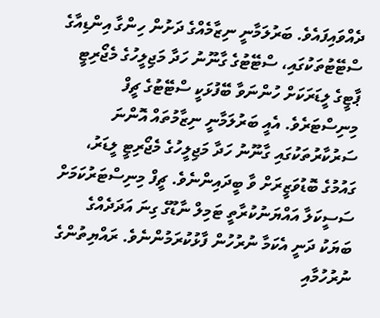ދެއްވައިފައެވެ. ބަރުލަމާނީ ނިޒާމެއްގެ ދަށުން ހިންގާ އިންޑިއާގެ ސްޓޭޓުތަކުގައި، ސްޓޭޓުގެ ގާނޫނު ހަދާ މަޖިލީހުގެ މެޖޯރިޓީ ޕާޓީގެ ލީޑަރަކަށް ހުންނަވާ ބޭފުޅަކީ ސްޓޭޓުގެ ޗީފް މިނިސްޓަރެވެ. އެއީ ބަރުލަމާނީ ނިޒާމުތައް އޮންނަ ސަރުކާރުތަކުގައި ގާނޫނު ހަދާ މަޖިލީހުގެ މެޖޯރިޓީ ލީޑަރު، ގައުމުގެ ބޮޑުވަޒީރަށް ވާ ބީދައިންނެވެ. ޗީފް މިނިސްޓަރުކަމަށް ސަސީކަލާ އައްޔަނުކުރާތީ ޓަމިލް ނާޑޫގެ ގިނަ އަދަދެއްގެ ބަޔަކު ދަނީ އެކަމާ ނުރުހުން ފާޅުކުރަމުންނެވެ. ރައްޔިތުންގެ ނުރުހުމާއި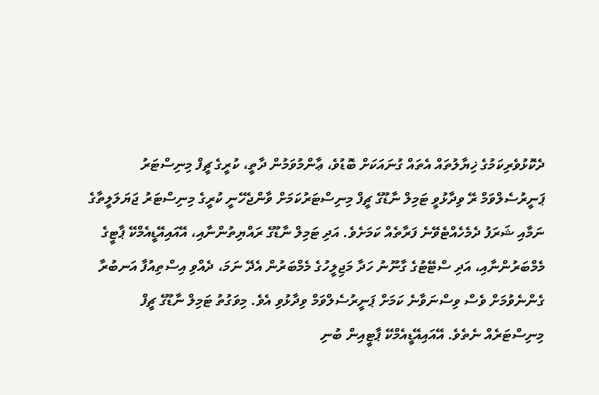ދެކޮޅުވެރިކަމުގެ ޚިޔާލުތައް އެތައް ގުނައަކަށް ބޮޑުވެ، ޢާންމުވަމުން ދާތީ، ކުރީގެ ޗީފް މިނިސްޓަރު ޕަނީރުސެލްވަމް ރޭ ވިދާޅުވީ ޓަމިލް ނާޑޫގެ ޗީފް މިނިސްޓަރުކަމަށް ވާންޖެހޭނީ ކުރީގެ މިނިސްޓަރު ޖަޔަލަލީތާގެ ނަމާއި ޝަރަފު ދެމެހެއްޓެވޭނެ ފަރާތެއް ކަމަށެވެ. އަދި ޓަމިލް ނާޑޫގެ ރައްޔިތުންނާއި، އޭއައިއޭޑީއެމްކޭ ޕާޓީގެ މެމްބަރުންނާއި، އަދި ސްޓޭޓުގެ ގާނޫނު ހަދާ މަޖިލީހުގެ މެމްބަރުން އެދޭ ނަމަ، ދެއްވި އިސްތިއުފާ އަނބުރާ ގެންނެވުމަށް ވެސް ވިސްނަވާނެ ކަމަށް ޕަނީރުސެލްވަމް ވިދާޅުވި އެވެ. މިވަގުތު ޓަމިލް ނާޑޫގެ ޗީފް މިނިސްޓަރެއް ނެތެވެ. އޭއައިއޭޑީއެމްކޭ ޕާޓީއިން ބުނި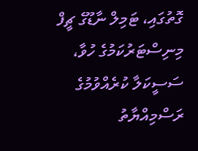ގޮތުގައި، ޓަމިލް ނާޑޫގެ ޗީފް މިނިސްޓަރުކަމުގެ ހުވާ، ސަސީކަލާ ކުރެއްވުމުގެ ރަސްމިއްޔާތު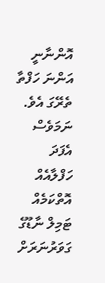އޮންނާނީ އަންނަ ހަފްތާ ތެރޭގަ އެވެ. ނަމަވެސް އެފަދަ ހަފްލާއެއް އޮތްކަމެއް ޓަމިލް ނާޑޫގެ ގަވަރުނަރަށް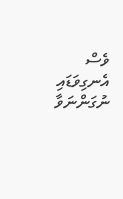ވެސް އެނގިވަޑައި ނުގަންނަވާ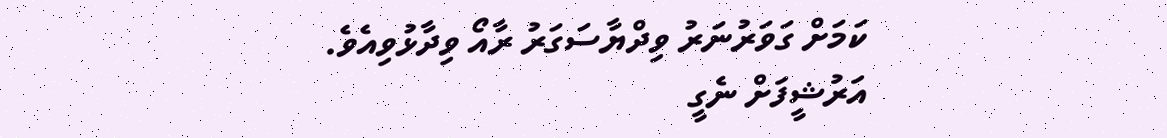ކަމަށް ގަވަރުނަރު ވިދްޔާސަގަރު ރާއޯ ވިދާޅުވިއެވެ.
އަރުޝީފަށް ނެގީ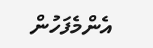އެންމެފަހުން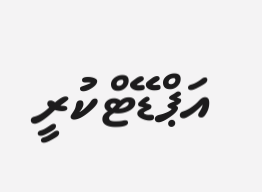އަޕްޑޭޓްކުރީ